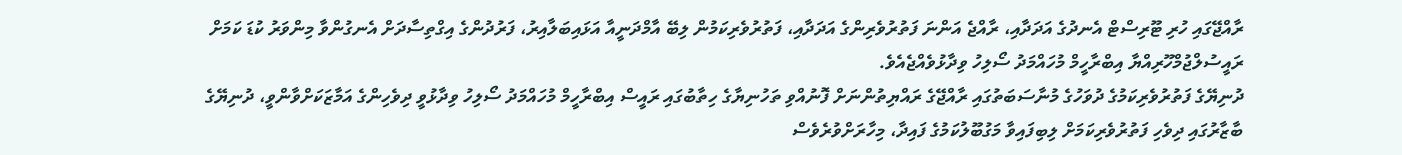ރާއްޖޭގައި ހުރި ޓޫރިސްޓް އެނދުގެ އަދަދާއި، ރާއްޖެ އަންނަ ފަތުރުވެރިންގެ އަދަދާއި، ފަތުރުވެރިކަމުން ލިބޭ އާމްދަނީއާ އަޅައިބަލާއިރު، ފަރުދުންގެ އިގްތިސާދަށް އެނގުންވާ މިންވަރު ކުޑަ ކަމަށް ރައީސުލްޖުމްހޫރިއްޔާ އިބްރާހީމް މުހައްމަދު ސޯލިހު ވިދާޅުވެއްޖެއެވެ.
ދުނިޔޭގެ ފަތުރުވެރިކަމުގެ ދުވަހުގެ މުނާސަބަތުގައި ރާއްޖޭގެ ރައްޔިތުންނަށް ފޮނުއްވި ތަހުނިޔާގެ ހިތާބުގައި ރައީސް އިބްރާހީމް މުހައްމަދު ސޯލިހު ވިދާޅުވީ ދިވެހިންގެ އަމާޒަކަށްވާންވީ، ދުނިޔޭގެ ބާޒާރުގައި ދިވެހި ފަތުރުވެރިކަމަށް ލިބިފައިވާ މަގުބޫލުކަމުގެ ފައިދާ، މިހާރަށްވުރެވެސް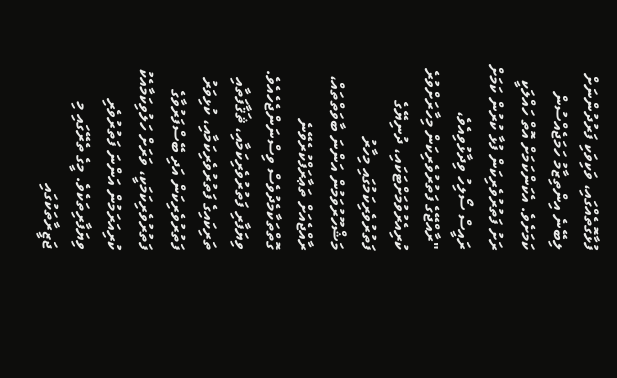ފުޅާގޮތެއްގައި، ވަކިވަކި ފަރުދުންނަށް ލިބޭނެ އިންތިޒާމު ހަމަޖެއްސުން ކަމަށެވެ. އެކަންކަމަށް އޮތް ހައްލަކީ ރަށު ފަތުރުވެރިކަން ފުޅާ ކުރުން ކަމަށް ރައީސް ސޯލިހު ވިދާޅުވިއެވެ،
"ރާއްޖޭގެ ފަތުރުވެރިކަން މިހާރަށްވުރެ ކުރިއެރުވުމަށްޓަކައި، ދުނިޔޭގެ ފަތުރުވެރިކަމުގައި މިހާރު މަޝްހޫރުވަމުން އަންނަ ބާވަތްތައް، ރާއްޖެއަށް ތަޢާރަފްކުރެވޭނެ ގޮތްތަކާމެދުވެސް ވިސްނަންޖެހެއެވެ. ވިޔަފާރި ފަތުރުވެރިކަމާއި، ޘަޤާފަތާއި ތަރިކައިގެ ފަތުރުވެރިކަމާއި، ކުޅިވަރު ފަތުރުވެރިކަން އަދި ބޭސްފަރުވާގެ ފަތުރުވެރިކަމަކީ، ވަރަށް ހަލުވިކަމާއެކު ކުރިއަރަމުން އަންނަ ފަތުރުވެރި ވިޔަފާރިތަކެވެ. މީގެ ތެރޭގައި މި ޖަޒީރާތަކުގައި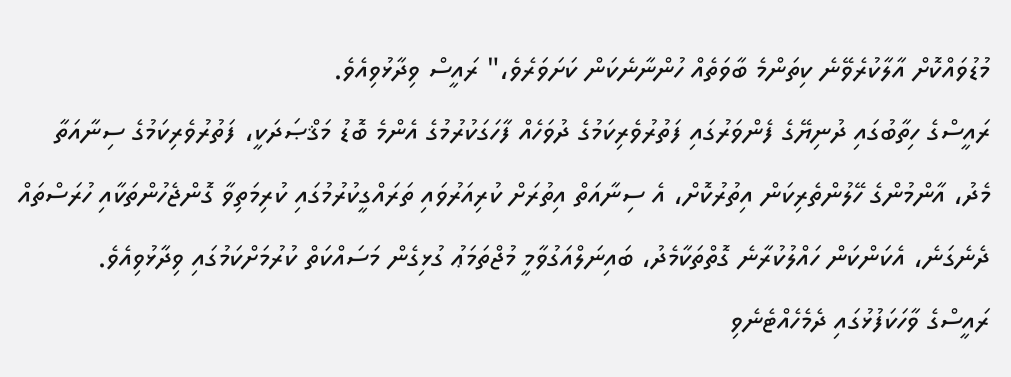މުޑުވައްކޮށް އާލާކުރެވޭނެ ކިތަންމެ ބާވަތެއް ހުންނާނެކަން ކަށަވަރެވެ،" ރައީސް ވިދާޅުވިއެވެ.
ރައީސްގެ ހިތާބުގައި ދުނިޔޭގެ ފެންވަރުގައި ފަތުރުވެރިކަމުގެ ދުވަހެއް ފާހަގަކުރުމުގެ އެންމެ ބޮޑު މަޤްޞަދަކީ، ފަތުރުވެރިކަމުގެ ސިނާއަތާ މެދު، އާންމުންގެ ހޭލުންތެރިކަން އިތުރުކޮށް، އެ ސިނާއަތް އިތުރަށް ކުރިއަރުވައި ތަރައްގީކުރުމުގައި ކުރިމަތިވާ ގޮންޖެހުންތަކާއި ހުރަސްތައް ދެނެގަނެ، އެކަންކަން ހައްލުކުރާނެ ގޮތްތަކާމެދު، ބައިނަލްއަގުވާމީ މުޖްތަމަޢު ގުޅިގެން މަސައްކަތް ކުރުމަށްކަމުގައި ވިދާޅުވިއެވެ.
ރައީސްގެ ވާހަކަފުޅުގައި ދެމެހެއްޓެނެވި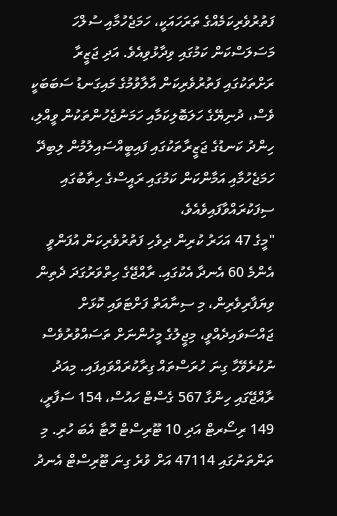ފަތުރުވެރިކަމެއްގެ ތަރަހައަކީ، ހަމަޖެހުމާއި ސުލްހަ މަސަލަސްކަން ކަމުގައި ވިދާޅުވިއެވެ. އަދި ޖަޒީރާ ރަށްތަކުގައި ފަތުރުވެރިކަން އާލާވުމުގެ މައިގަނޑު ސަބަބަކީ ވެސް، ދުނިޔޭގެ ހަލަބޮލިކަމާއި ހަމަނުޖެހުންތަކުން ވީއްލި، ހިންދު ކަނޑުގެ ޖަޒީރާތަކުގައި ފައިބީއްސައިލުމުން ލިބިދޭ ހަމަޖެހުމާއި އަމާންކަން ކަމުގައި ރައީސްގެ ހިތާބުގައި ސިފަކުރައްވާފައިވެއެވެ،
"މީގެ 47 އަހަރު ކުރިން ދިވެހި ފަތުރުވެރިކަން އުފަންވީ އެންމެ 60 އެނދާ އެކުގައި. ރާއްޖޭގެ ހިތްވަރުގަދަ ދެތިން ވިޔަފާރިވެރިން، މި ސިނާއަތް ފަށްޓަވައި ކޮޅަށް ޖައްސަވައިދެއްވީ، މިޖީލުގެ މީހުންނަށް ތަސައްވުރުވެސް ނުކުރެވޭހާ ގިނަ ހުރަސްތައް ގިރާކުރައްވައިފައި. މިއަދު ރާއްޖޭގައި ހިންގާ 567 ގެސްޓް ހައުސް، 154 ސަފާރީ، 149 ރިސޯރޓް އަދި 10 ޓޫރިސްޓް ހޮޓާ އެބަ ހުރި. މި ތަންތަނުގައި 47114 އަށް ވުރެ ގިނަ ޓޫރިސްޓް އެނދު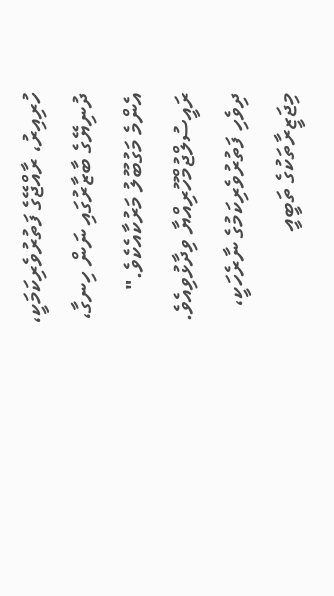ހުރިއިރު، ރާއްޖޭގެ ފަތުރުވެރިކަމަކީ، ދުނިޔޭގެ ބާޒާރުގައި ނަން ހިނގާ، އެންމެ މަގުބޫލު މަރުކާއެކެވެ." ރައީސުލްޖުމްހޫރިއްޔާ ވިދާޅުވިއެވެ.
ދިވެހި ފަތުރުވެރިކަމުގެ ނާރެހަކީ، މިޖަޒީރާތަކުގެ ތަބީއީ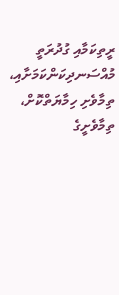ރީތިކަމާއި ގުދުރަތީ މުއްސަނދިކަންކަމަށާއި، ތިމާވެށި ހިމާޔަތްކޮށް، ތިމާވެށީގެ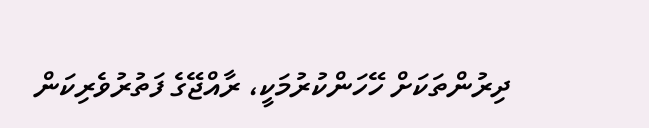ދިރުންތަކަށް ހޭހަންކުރުމަކީ، ރާއްޖޭގެ ފަތުރުވެރިކަން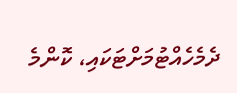ދެމެހެއްޓުމަށްޓަކައި، ކޮންމެ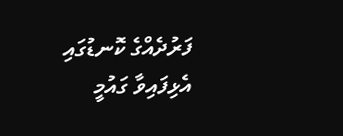ފަރުދެއްގެ ކޮނޑުގައި އެޅިފައިވާ ގައުމީ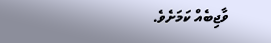ވާޖިބެއް ކަމަށެވެ.